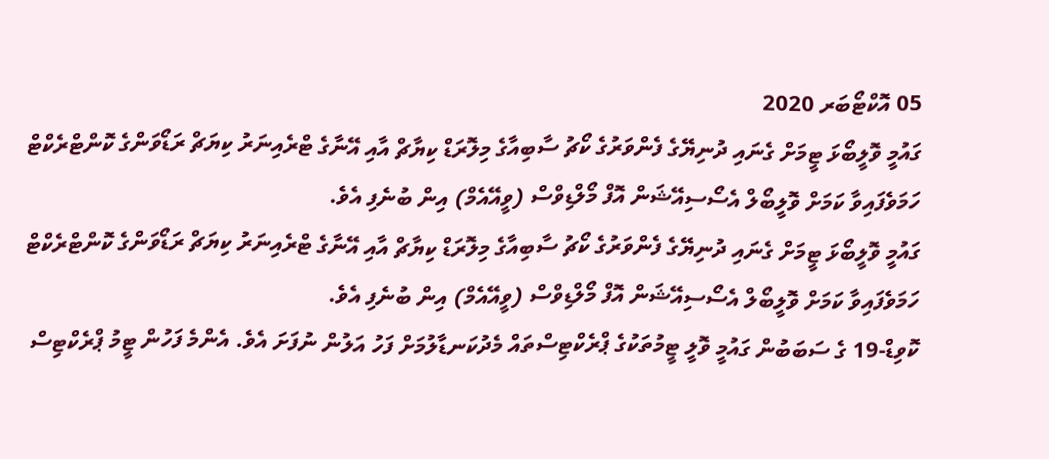05 އޮކްޓޯބަރ 2020
ގައުމީ ވޮލީބޯޅަ ޓީމަށް ގެނައި ދުނިޔޭގެ ފެންވަރުގެ ކޯޗު ސާބިއާގެ މިލޮރަޑް ކިޔާޗް އާއި އޭނާގެ ޓްރެއިނަރު ކިޔަޗް ރަޑޯވަންގެ ކޮންޓްރެކްޓް ހަމަވެފައިވާ ކަމަށް ވޮލީބޯލް އެސޯސިއޭޝަން އޮފް މޯލްޑިވްސް (ވީއޭއެމް) އިން ބުނެފި އެވެ.
ގައުމީ ވޮލީބޯޅަ ޓީމަށް ގެނައި ދުނިޔޭގެ ފެންވަރުގެ ކޯޗު ސާބިއާގެ މިލޮރަޑް ކިޔާޗް އާއި އޭނާގެ ޓްރެއިނަރު ކިޔަޗް ރަޑޯވަންގެ ކޮންޓްރެކްޓް ހަމަވެފައިވާ ކަމަށް ވޮލީބޯލް އެސޯސިއޭޝަން އޮފް މޯލްޑިވްސް (ވީއޭއެމް) އިން ބުނެފި އެވެ.
ކޮވިޑް-19 ގެ ސަބަބުން ގައުމީ ވޮލީ ޓީމުތަކުގެ ޕްރެކްޓިސްތައް މެދުކަނޑާލުމަށް ފަހު އަލުން ނުފަށަ އެވެ. އެންމެ ފަހުން ޓީމު ޕްރެކްޓިސް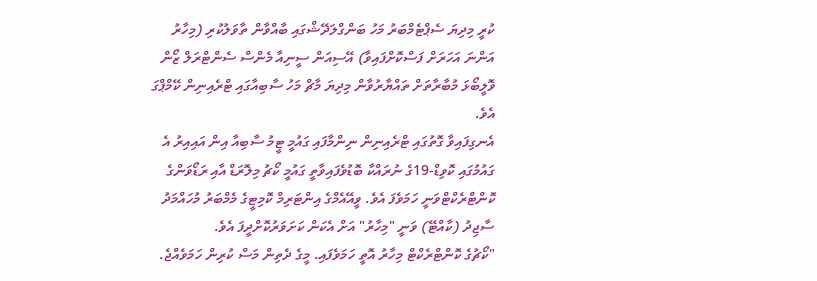ކުރީ މިދިޔަ ސެޕްޓެމްބަރު މަހު ބަންގްލަދޭޝްގައި ބާއްވާން ތާވަލުކުރި (މިހާރު އަންނަ އަހަރަށް ފަސްކޮށްފައިވާ) އޭސިއަން ސީނިއާ މެންސް ސެންޓްރަލް ޒޯން ވޮލީބޯޅަ މުބާރާތަށް ތައްޔާރުވާން މިދިޔަ މާޗް މަހު ސާބިއާގައި ޓްރެއިނިން ކޭމްޕްގަ އެވެ.
އެނގިފައިވާ ގޮތުގައި ޓްރެއިނިން ނިންމާފައި ގައުމީ ޓީމު ސާބިއާ އިން އައިއިރު އެ ގައުމުގައި ކޮވިޑް-19ގެ ނުރައްކާ ބޮޑުވެފައިވާތީ ގައުމީ ކޯޗު މިލޮރަޑް އާއި ރަޑޯވަންގެ ކޮންޓްރެކްޓްވަނީ ހަމަވެފަ އެވެ. ވީއޭއެމްގެ އިންޓަރިމް ކޮމިޓީގެ މެމްބަރު މުހައްމަދު ސާޖިދު (ކާއްޓޭ) ވަނީ "މިހާރު" އަށް އެކަން ކަށަވަރުކޮށްދީފަ އެވެ.
"ކޯޗުގެ ކޮންޓްރެކްޓް މިހާރު އޮތީ ހަމަވެފައި. މީގެ ދެތިން މަސް ކުރިން ހަމަވެއްޖެ.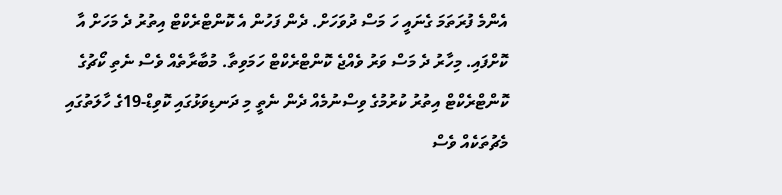އެންމެ ފުރަތަމަ ގެނައީ ހަ މަސް ދުވަހަށް. ދެން ފަހުން އެ ކޮންޓްރެކްޓް އިތުރު ދެ މަހަށް އާ ކޮށްފައި. މިހާރު ދެ މަސް ވަރު ވެއްޖެ ކޮންޓްރެކްޓް ހަމަވިތާ. މުބާރާތެއް ވެސް ނެތި ކޯޗުގެ ކޮންޓްރެކްޓް އިތުރު ކުރުމުގެ ވިސްނުމެއް ދެން ނެތީ މި ދަނޑިވަޅުގައި ކޮވިޑް-19ގެ ހާލަތުގައި މެޗުތަކެއް ވެސް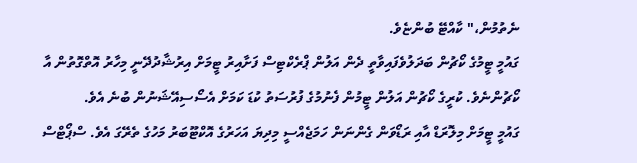ނެތުމުން،" ކާއްޓޭ ބުންޏެވެ.
ގައުމީ ޓީމުގެ ކޯޗުން ބަދަލުވެފައިވާތީ ދެން އަލުން ޕްރެކްޓިސް ފަށާއިރު ޓީމަށް އިރުޝާދުދޭނީ މިހާރު އޮތްގޮތުން އާ ކޯޗުންނެވެ. ކުރީގެ ކޯޗުން އަލުން ޓީމުން ފެނުމުގެ ފުރުސަތު ކުޑަ ކަމަށް އެސޯސިއޭޝަނުން ބުނެ އެވެ.
ގައުމީ ޓީމަށް މިލޮރަޑް އާއި ރަޑޯވަން ގެންނަން ހަމަޖެއްސީ މިދިޔަ އަހަރުގެ އޮކްޓޫބަރު މަހުގެ ތެރޭގަ އެވެ. ސްޕޯޓްސް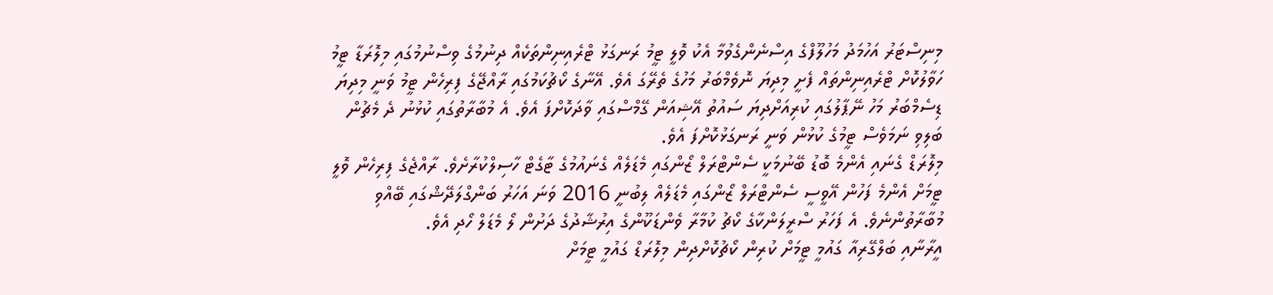މިނިސްޓަރު އަހުމަދު މަހުލޫފްގެ އިސްނެންގެވުމާ އެކު ވޮލީ ޓީމު ރަނގަޅު ޓްރެއިނިންތަކެއް ދިނުމުގެ ވިސްނުމުގައި މިލޮރަޑާ ޓީމު ހަވާލުކޮށް ޓްރެއިނިންތައް ފެށީ މިދިޔަ ނޮވެމްބަރު މަހުގެ ތެރޭގަ އެވެ. އޭނާގެ ކޯޗުކަމުގައި ރާއްޖޭގެ ފިރިހެން ޓީމު ވަނީ މިދިޔަ ޑިސެމްބަރު މަހު ނޭޕާލުގައި ކުރިއަށްދިޔަ ސައުތު އޭޝިއަން ގޭމްސްގައި ވާދަކޮށްފަ އެވެ. އެ މުބާރާތުގައި ކުޅުނު ދެ މެޗުން ބަލިވި ނަމަވެސް ޓީމުގެ ކުޅުން ވަނީ ރަނގަޅުކޮށްފަ އެވެ.
މިލޮރަޑް ގެނައި އެންމެ ބޮޑު ބޭނުމަކީ ސެންޓްރަލް ޒޯންގައި މެޑަލެއް ގެނައުމުގެ ޓާގެޓް ހާސިލްކުރާށެވެ. ރާއްޖެގެ ފިރިހެން ވޮލީ ޓީމަށް އެންމެ ފަހުން އޭވީސީ ސެންޓްރަލް ޒޯންގައި މެޑަލެއް ލިބުނީ 2016 ވަނަ އަހަރު ބަންގްލަދޭޝްގައި ބޭއްވި މުބާރާތުންނެވެ. އެ ފަހަރު ސްރީލަންކާގެ ކޯޗު ކުމާރާ ވެންޑަކޫންގެ އިރުޝާދުގެ ދަށުން ލޯ މެޑަލް ހޯދި އެވެ.
އީރާނާއި ބަލްގޭރިއާ ގައުމީ ޓީމަށް ކުރިން ކޯޗުކޮށްދިން މިލޮރަޑް ގައުމީ ޓީމަށް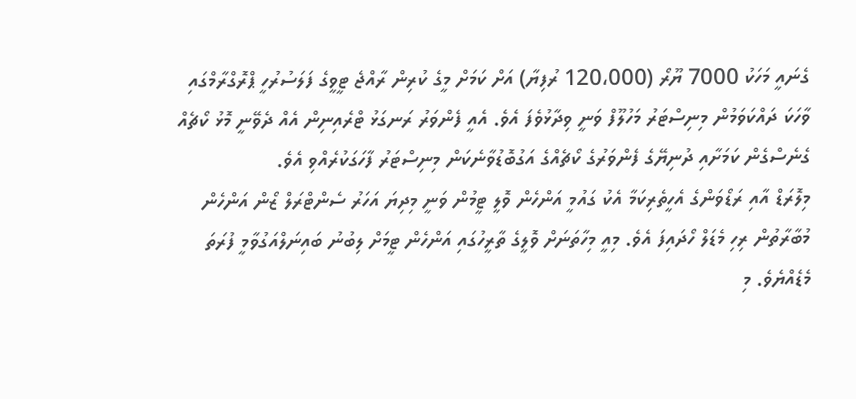ގެނައީ މަހަކު 7000 ޔޫރޯ (120،000 ރުފިޔާ) އަށް ކަމަށް މީގެ ކުރިން ރާއްޖެ ޓީވީގެ ފަލަސުރުހީ ޕްރޮގްރާމްގައި ވާހަކަ ދައްކަވަމުން މިނިސްޓަރު މަހުލޫފް ވަނީ ވިދާޅުވެފަ އެވެ. އެއީ ފެންވަރު ރަނގަޅު ޓްރެއިނިން އެއް ދެވޭނީ މޮޅު ކޯޗެއް ގެނެސްގެން ކަމަށާއި ދުނިޔޭގެ ފެންވަރުގެ ކޯޗެއްގެ އަގުބޮޑުވާނެކަން މިނިސްޓަރު ފާހަގަކުރެއްވި އެވެ.
މިލޮރަޑް އާއި ރަޑޯވަންގެ އެހީތެރިކަމާ އެކު ގައުމީ އަންހެން ވޮލީ ޓީމުން ވަނީ މިދިޔަ އަހަރު ސެންޓްރަލް ޒޯން އަންހެން މުބާރާތުން ރިހި މެޑަލް ހޯދައިފަ އެވެ. މިއީ މިހާތަނަށް ވޮލީގެ ތާރީހުގައި އަންހެން ޓީމަށް ލިބުނު ބައިނަލްއަގުވާމީ ފުރަތަ މެޑެއްޔެވެ. މި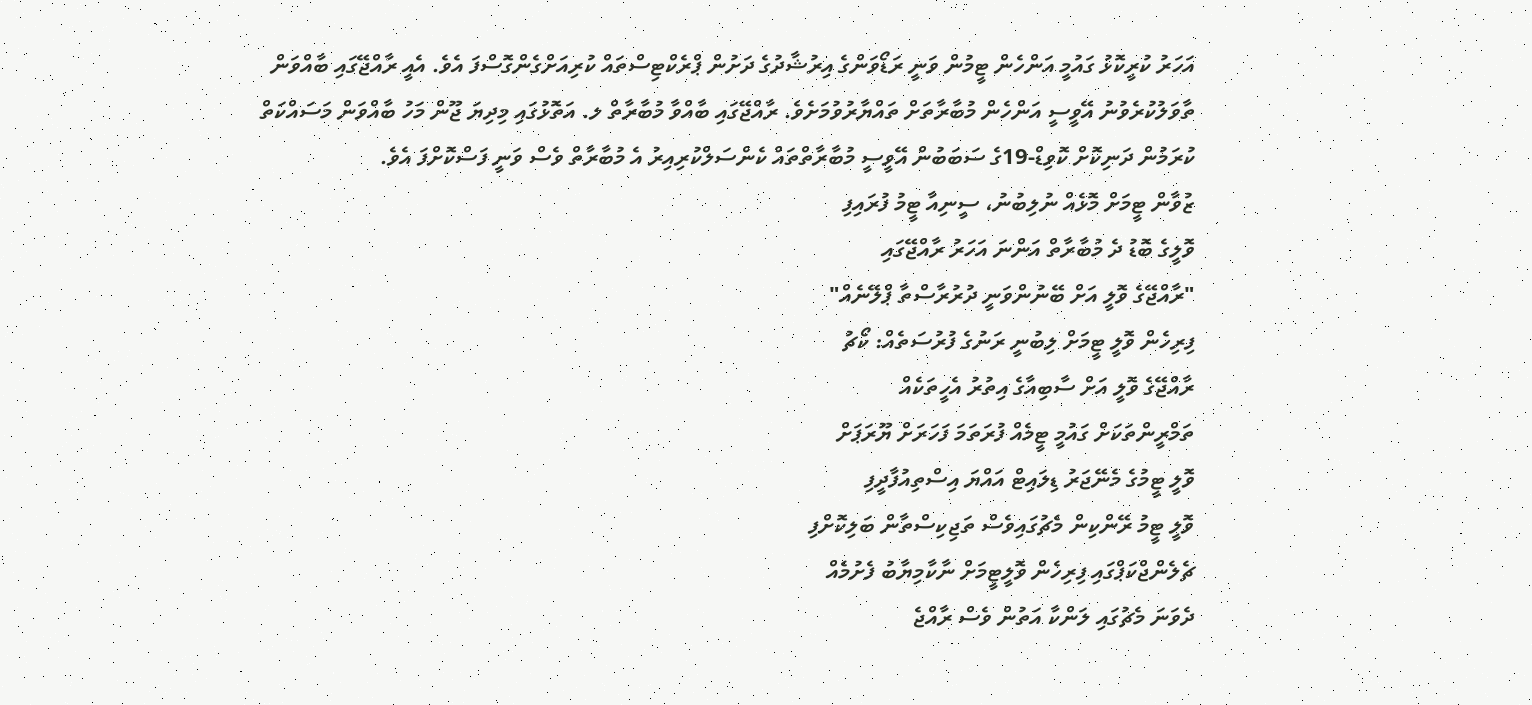އަހަރު ކުރީކޮޅު ގައުމީ އަންހެން ޓީމުން ވަނީ ރަޑޯވަންގެ އިރުޝާދުގެ ދަށުން ޕްރެކްޓިސްތައް ކުރިއަށްގެންގޮސްފަ އެވެ. އެއީ ރާއްޖޭގައި ބާއްވަން ތާވަލުކުރެވުނު އޭވީސީ އަންހެން މުބާރާތަށް ތައްޔާރުވުމަށެވެ. ރާއްޖޭގައި ބާއްވާ މުބާރާތް ލ. އަތޮޅުގައި މިދިޔަ ޖޫން މަހު ބާއްވަން މަސައްކަތް ކުރަމުން ދަނިކޮށް ކޮވިޑް-19ގެ ސަބަބުން އޭވީސީ މުބާރާތްތައް ކެންސަލްކުރިއިރު އެ މުބާރާތް ވެސް ވަނީ ފަސްކޮށްފަ އެވެ.
ޒުވާން ޓީމަށް މޮޅެއް ނުލިބުނު، ސީނިއާ ޓީމު ފުރައިފި
ވޮލީގެ ބޮޑު ދެ މުބާރާތް އަންނަ އަހަރު ރާއްޖޭގައި
"ރާއްޖޭގެ ވޮލީ އަށް ބޭނުންވަނީ ދުރުރާސްތާ ޕްލޭނެއް"
ފިރިހެން ވޮލީ ޓީމަށް ލިބުނީ ރަނުގެ ފުރުސަތެއް: ކޯޗު
ރާއްޖޭގެ ވޮލީ އަށް ސާބިއާގެ އިތުރު އެހީތަކެއް
ތަމްރީންތަކަށް ގައުމީ ޓީމެއް ފުރަތަމަ ފަހަރަށް ޔޫރަޕަށް
ވޮލީ ޓީމުގެ މެނޭޖަރު ޑިލައިޓް އައްޔަ އިސްތިއުފާދީފި
ވޮލީ ޓީމު ރޭންކިން މެޗުގައިވެސް ތަޖިކިސްތާން ބަލިކޮށްފި
ޗެލެންޖްކަޕްގައި ފިރިހެން ވޮލީޓީމަށް ނާކާމިޔާބު ފެށުމެއް
ދެވަނަ މެޗުގައި ލަންކާ އަތުން ވެސް ރާއްޖެ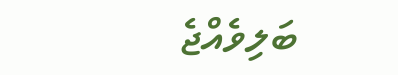ބަލިވެއްޖެ